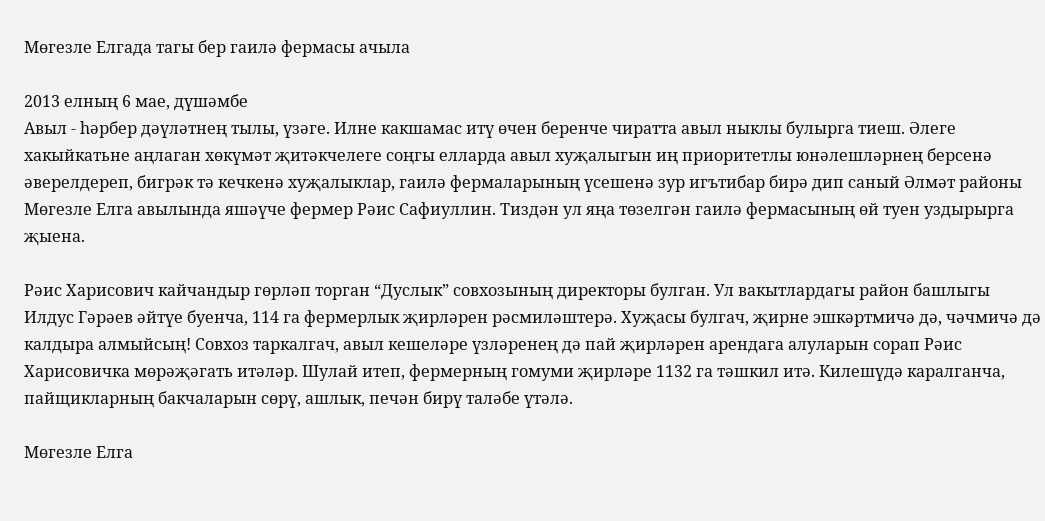Мөгезле Елгада тагы бер гаилә фермасы ачыла

2013 елның 6 мае, дүшәмбе
Авыл - һәрбер дәүләтнең тылы, үзәге. Илне какшамас итү өчен беренче чиратта авыл ныклы булырга тиеш. Әлеге хакыйкатьне аңлаган хөкүмәт җитәкчелеге соңгы елларда авыл хуҗалыгын иң приоритетлы юнәлешләрнең берсенә әверелдереп, бигрәк тә кечкенә хуҗалыклар, гаилә фермаларының үсешенә зур игътибар бирә дип саный Әлмәт районы Мөгезле Елга авылында яшәүче фермер Рәис Сафиуллин. Тиздән ул яңа төзелгән гаилә фермасының өй туен уздырырга җыена.

Рәис Харисович кайчандыр гөрләп торган “Дуслык” совхозының директоры булган. Ул вакытлардагы район башлыгы Илдус Гәрәев әйтүе буенча, 114 га фермерлык җирләрен рәсмиләштерә. Хуҗасы булгач, җирне эшкәртмичә дә, чәчмичә дә калдыра алмыйсың! Совхоз таркалгач, авыл кешеләре үзләренең дә пай җирләрен арендага алуларын сорап Рәис Харисовичка мөрәҗәгать итәләр. Шулай итеп, фермерның гомуми җирләре 1132 га тәшкил итә. Килешүдә каралганча, пайщикларның бакчаларын сөрү, ашлык, печән бирү таләбе үтәлә.

Мөгезле Елга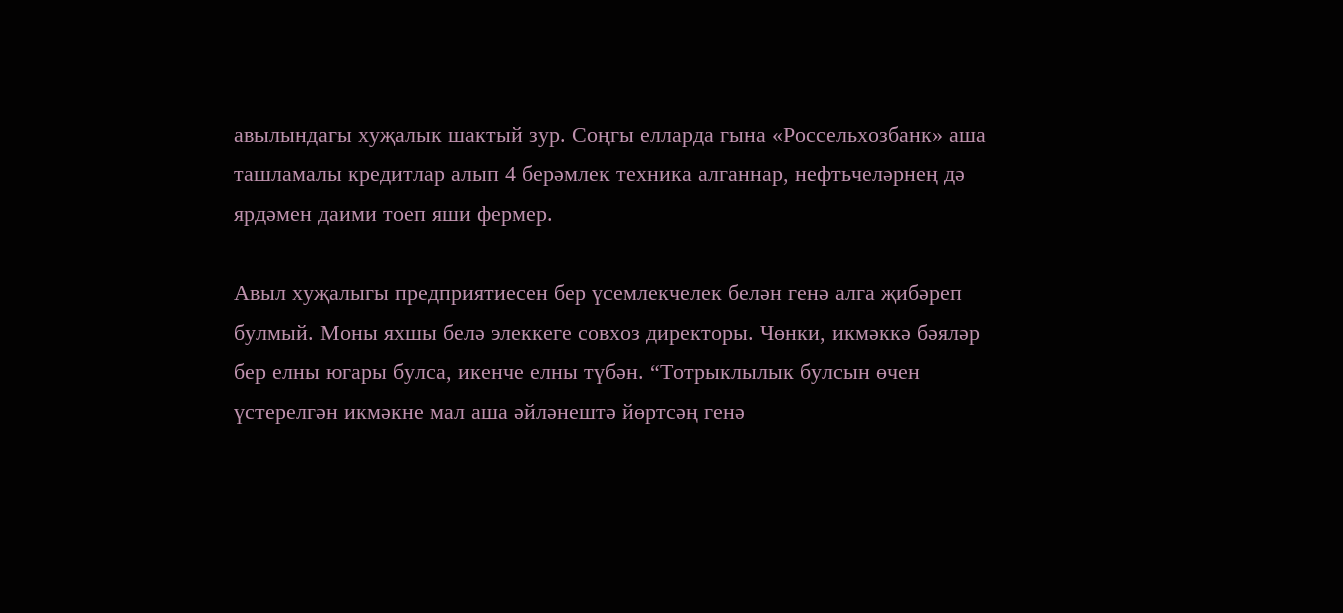авылындагы хуҗалык шактый зур. Соңгы елларда гына «Россельхозбанк» аша ташламалы кредитлар алып 4 берәмлек техника алганнар, нефтьчеләрнең дә ярдәмен даими тоеп яши фермер.

Авыл хуҗалыгы предприятиесен бер үсемлекчелек белән генә алга җибәреп булмый. Моны яхшы белә элеккеге совхоз директоры. Чөнки, икмәккә бәяләр бер елны югары булса, икенче елны түбән. “Тотрыклылык булсын өчен үстерелгән икмәкне мал аша әйләнештә йөртсәң генә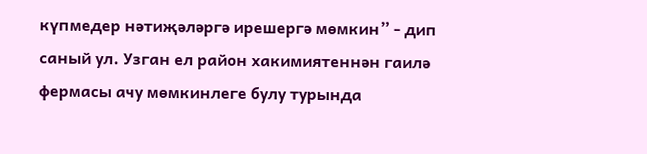күпмедер нәтиҗәләргә ирешергә мөмкин” - дип саный ул. Узган ел район хакимиятеннән гаилә фермасы ачу мөмкинлеге булу турында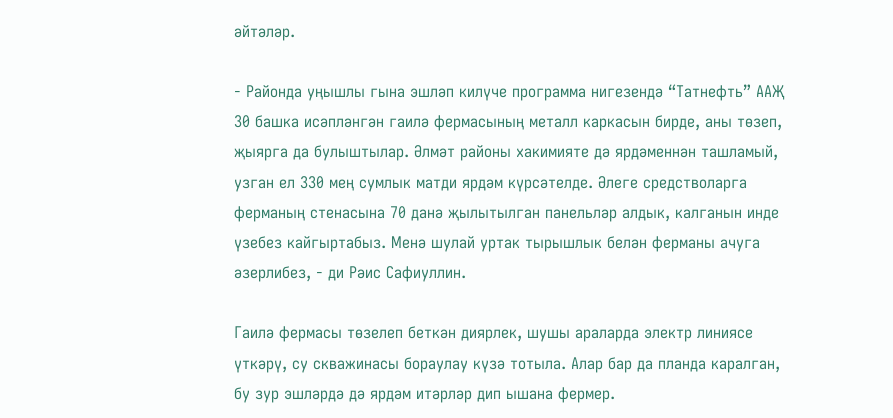әйтәләр.

- Районда уңышлы гына эшләп килүче программа нигезендә “Татнефть” ААҖ 30 башка исәпләнгән гаилә фермасының металл каркасын бирде, аны төзеп, җыярга да булыштылар. Әлмәт районы хакимияте дә ярдәменнән ташламый, узган ел 330 мең сумлык матди ярдәм күрсәтелде. Әлеге средстволарга ферманың стенасына 70 данә җылытылган панельләр алдык, калганын инде үзебез кайгыртабыз. Менә шулай уртак тырышлык белән ферманы ачуга әзерлибез, - ди Рәис Сафиуллин.

Гаилә фермасы төзелеп беткән диярлек, шушы араларда электр линиясе үткәрү, су скважинасы бораулау күзә тотыла. Алар бар да планда каралган, бу зур эшләрдә дә ярдәм итәрләр дип ышана фермер.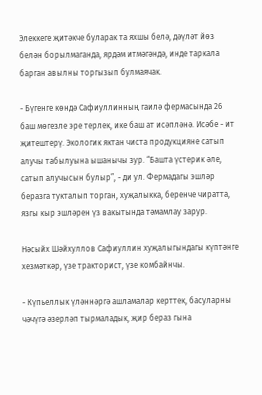Элеккеге җитәкче буларак та яхшы белә, дәүләт йөз белән борылмаганда, ярдәм итмәгәндә, инде таркала барган авылны торгызып булмаячак.

- Бүгенге көндә Сафиуллинның гаилә фермасында 26 баш мөгезле эре терлек, ике баш ат исәпләнә. Исәбе - ит җитештерү. Экологик яктан чиста продукцияне сатып алучы табылуына ышанычы зур. “Башта үстерик әле, сатып алучысын булыр”, - ди ул. Фермадагы эшләр беразга тукталып торган, хуҗалыкка, беренче чиратта, язгы кыр эшләрен үз вакытында тәмамлау зарур.

Нәсыйх Шәйхуллов Сафиуллин хуҗалыгындагы күптәнге хезмәткәр, үзе тракторист, үзе комбайнчы.

- Күпьеллык үләннәргә ашламалар керттек, басуларны чәчүгә әзерләп тырмаладык, җир бераз гына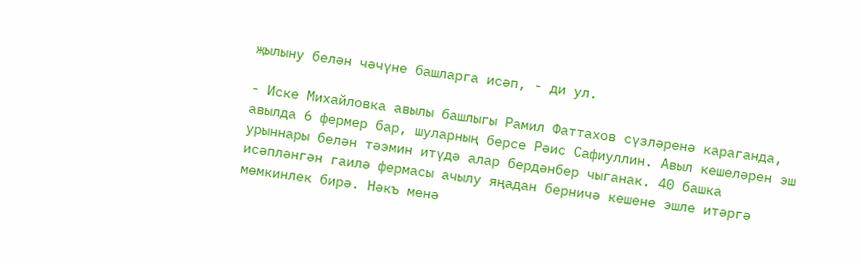җылыну белән чәчүне башларга исәп, - ди ул.

- Иске Михайловка авылы башлыгы Рамил Фаттахов сүзләренә караганда, авылда 6 фермер бар, шуларның берсе Рәис Сафиуллин. Авыл кешеләрен эш урыннары белән тәэмин итүдә алар бердәнбер чыганак. 40 башка исәпләнгән гаилә фермасы ачылу яңадан берничә кешене эшле итәргә мөмкинлек бирә. Нәкъ менә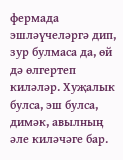фермада эшләүчеләргә дип, зур булмаса да, өй дә өлгертеп киләләр. Хуҗалык булса, эш булса, димәк, авылның әле киләчәге бар.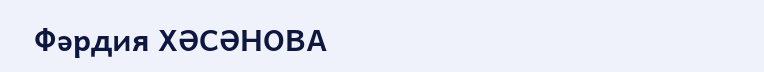Фәрдия ХӘСӘНОВА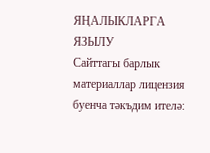ЯҢАЛЫКЛАРГА ЯЗЫЛУ
Сайттагы барлык материаллар лицензия буенча тәкъдим ителә: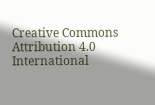Creative Commons Attribution 4.0 International